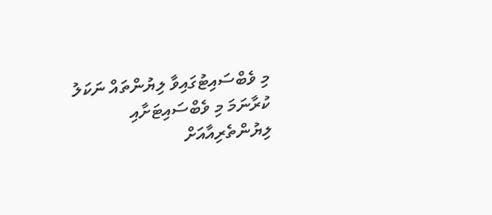މި ވެބްސައިޓުގައިވާ ލިޔުންތައް ނަކަލު ކުރާނަމަ މި ވެބްސައިޓަށާއި ލިޔުންތެރިއާއަށް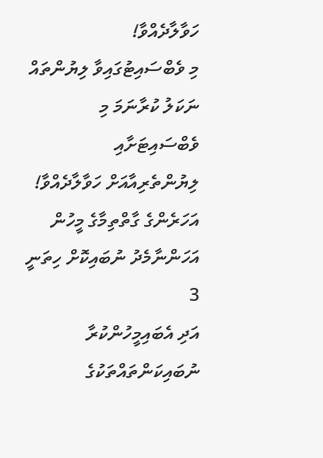ހަވާލާދެއްވާ!
މި ވެބްސައިޓުގައިވާ ލިޔުންތައް ނަކަލު ކުރާނަމަ މި ވެބްސައިޓަށާއި ލިޔުންތެރިއާއަށް ހަވާލާދެއްވާ!
އަހަރެންގެ ގާތްތިމާގެ މީހުން އަހަންނާމެދު ނުބައިކޮށް ހިތަނީ 3
އަދި އެބައިމީހުންކުރާ ނުބައިކަންތައްތަކުގެ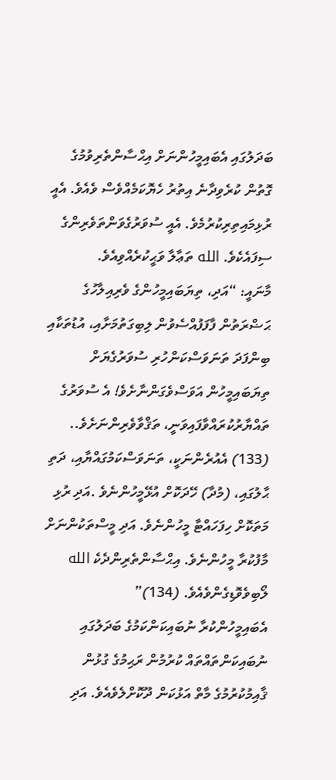ބަދަލުގައި އެބައިމީހުންނަށް އިޙްސާންތެރިވުމުގެ ގޮތުން ކުރެވިދާނެ އިތުރު ހެޔޮކަމެއްވެސް ވެއެވެ. އެއީ ރުޅިމައިތިރިކުރުމެވެ. އެއީ ސުވަރުގެވަންތަވެރިންގެ ސިފައެކެވެ. الله ތަޢާލާ ވަޙީކުރެއްވިއެވެ.
މާނައީ: “އަދި، ތިޔަބައިމީހުންގެ ވެރިއިލާހުގެ ޙަޟްރަތުން ފާފަފުއްސެވުން ލިބިގަތުމަށާއި، އުޑުތަކާއި ބިންފަދަ ތަނަވަސްކަންހުރި ސުވަރުގެޔަށް ތިޔަބައިމީހުން އަވަސްވެގަންނާށެވެ! އެ ސުވަރުގެ ތައްޔާރުކުރައްވާފައިވަނީ، ތަޤްވާވެރިންނަށެވެ.. (133) އެއުރެންނަކީ، ތަނަވަސްކަމުގައްޔާއި، ދަތި ޙާލުގައި، (މުދާ) ހޭދަކޮށް އުޅޭމީހުންނެވެ .އަދި ރުޅި މަތަކޮށް ހިފަހައްޓާ މީހުންނެވެ. އަދި މީސްތަކުންނަށް މާފުކުރާ މީހުންނެވެ. އިޙްސާންތެރިންދެކެ الله ލޯބިވެވޮޑިގެންވެއެވެ. (134)”
އެބައިމީހުންކުރާ ނުބައިކަންކަމުގެ ބަދަލުގައި ނުބައިކަންތައްތައް ކުރުމުން ރަޙިމުގެ ގުޅުން ޤާއިމުކުރުމުގެ މާތް އަޅުކަން ދޫކޮށްލެވެއެވެ. އަދި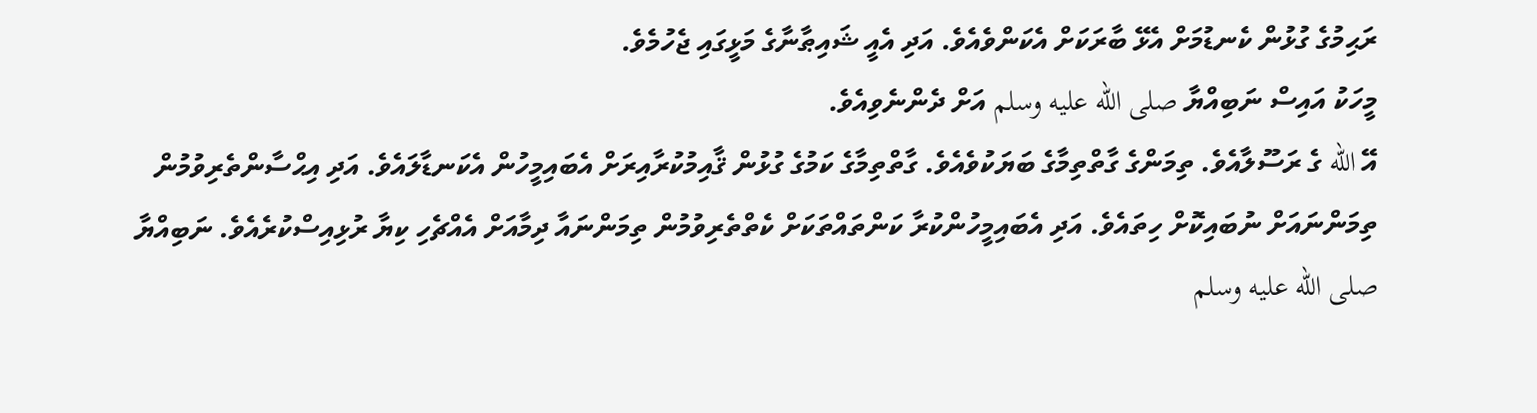ރަޙިމުގެ ގުޅުން ކެނޑުމަށް އެޅޭ ބާރަކަށް އެކަންވެއެވެ. އަދި އެއީ ޝައިޠާނާގެ މަޅީގައި ޖެހުމެވެ.
މީހަކު އައިސް ނަބިއްޔާ صلى الله عليه وسلم އަށް ދެންނެވިއެވެ.
އޭ الله ގެ ރަސޫލާއެވެ. ތިމަންގެ ގާތްތިމާގެ ބަޔަކުވެއެވެ. ގާތްތިމާގެ ކަމުގެ ގުޅުން ޤާއިމުކުރާއިރަށް އެބައިމީހުން އެކަނޑާލައެވެ. އަދި އިޙްސާންތެރިވުމުން ތިމަންނައަށް ނުބައިކޮށް ހިތައެވެ. އަދި އެބައިމީހުންކުރާ ކަންތައްތަކަށް ކެތްތެރިވުމުން ތިމަންނައާ ދިމާއަށް އެއްޗެހި ކިޔާ ރުޅިއިސްކުރެއެވެ. ނަބިއްޔާ صلى الله عليه وسلم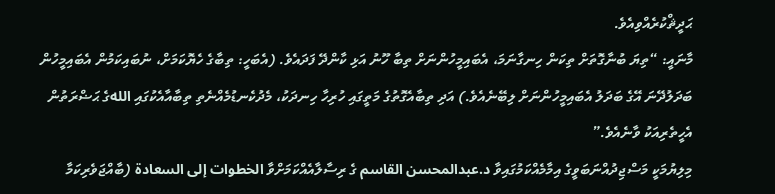ޙަދީޘްކުރެއްވިއެވެ.
މާނައީ: “ތިޔަ ބުނާގޮތަށް ތިކަން ހިނގާނަމަ، އެބައިމީހުންނަށް ތިބާ ހޫނު އަޅި ކާންދޭ ފަދައެވެ. (އެބަހީ: ތިބާގެ ހެޔޮކަމަށް، ނުބައިކަމުން އެބައިމީހުން ބަދަލުދޭނަ އޭގެ ބަދަލު އެބައިމީހުންނަށް ލިބޭނެއެވެ.) އަދި ތިބާއެގޮތުގެ މަތީގައި ހުރިހާ ހިނދަކު، މެދުކެނޑުމެއްނެތި ތިބާއާއެކުގައި اللهގެ ޙަޟްރަތުން އެހީތެރިއަކު ވާނެއެވެ.”
މިލިޔުމަކީ މަސްޖިދުއްނަބަވީގެ އިމާމެއްކަމުގައިވާ د.عبدالمحسن القاسم ގެ ރިސާލާއެއްކަމަށްވާ الخطوات إلى السعادة (ބާއްޖަވެރިކަމާ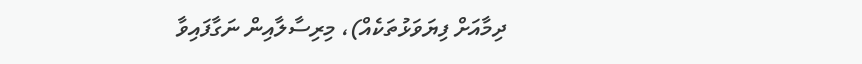ދިމާއަށް ފިޔަވަޅުތަކެއް)، މިރިސާލާއިން ނަގާފައިވާ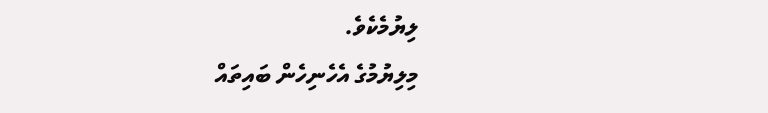ލިޔުމެކެވެ.
މިލިޔުމުގެ އެހެނިހެން ބައިތައް